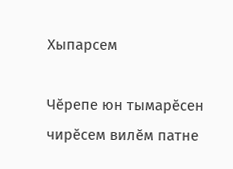Хыпарсем

Чӗрепе юн тымарӗсен чирӗсем вилӗм патне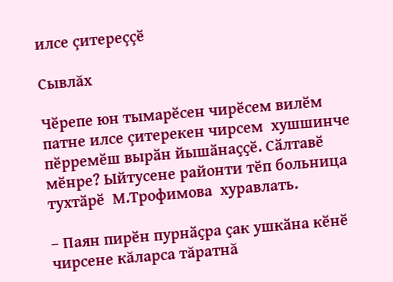илсе çитереççӗ

Сывлăх

Чӗрепе юн тымарӗсен чирӗсем вилӗм патне илсе çитерекен чирсем  хушшинче пӗрремӗш вырӑн йышӑнаҫҫӗ. Сӑлтавӗ мӗнре? Ыйтусене районти тӗп больница тухтӑрӗ  М.Трофимова  хуравлать.

– Паян пирӗн пурнӑҫра ҫак ушкӑна кӗнӗ чирсене кăларса тăратнă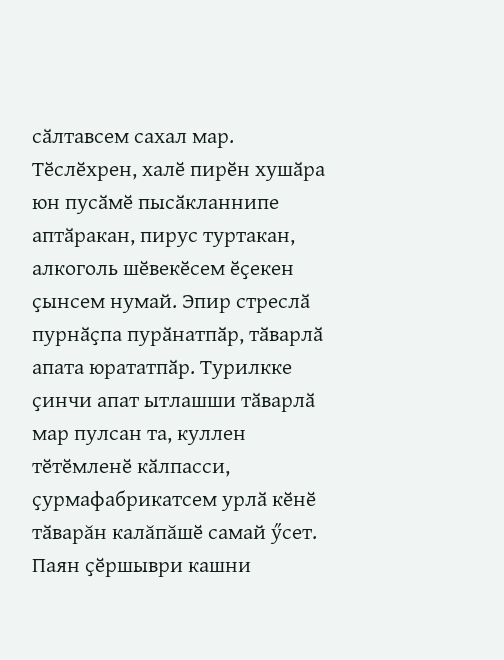сӑлтавсем сахал мар. Тӗслӗхрен, халӗ пирӗн хушӑра юн пусӑмӗ пысӑкланнипе аптӑракан, пирус туртакан, алкоголь шӗвекӗсем ӗҫекен ҫынсем нумай. Эпир стреслӑ пурнӑҫпа пурӑнатпӑр, тӑварлӑ апата юрататпӑр. Турилкке ҫинчи апат ытлашши тӑварлӑ мар пулсан та, куллен тӗтӗмленӗ кӑлпасси,  ҫурмафабрикатсем урлӑ кӗнӗ тӑварăн калăпăшӗ самай ӳсет. Паян ҫӗршыври кашни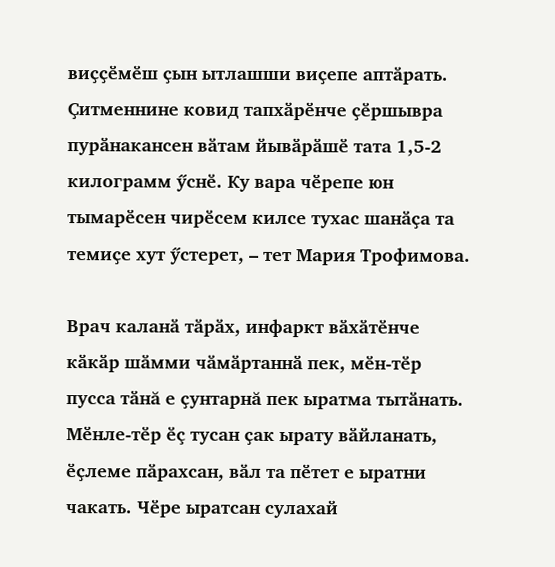виҫҫӗмӗш ҫын ытлашши виҫепе аптӑрать. Ҫитменнине ковид тапхӑрӗнче ҫӗршывра пурӑнакансен вӑтам йывӑрӑшӗ тата 1,5-2 килограмм ӳснӗ. Ку вара чӗрепе юн тымарӗсен чирӗсем килсе тухас шанӑҫа та темиҫе хут ӳстерет, – тет Мария Трофимова.

Врач каланӑ тӑрӑх, инфаркт вӑхӑтӗнче кӑкӑр шӑмми чӑмӑртаннӑ пек, мӗн-тӗр пусса тӑнă е ҫунтарнă пек ыратма тытӑнать. Мӗнле-тӗр ӗç тусан ҫак ырату вӑйланать, ӗҫлеме пӑрахсан, вӑл та пӗтет е ыратни чакать. Чӗре ыратсан сулахай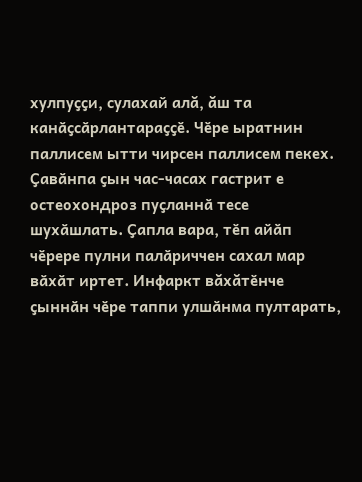хулпуҫҫи, сулахай алă, ăш та канӑҫсӑрлантараҫҫӗ. Чӗре ыратнин паллисем ытти чирсен паллисем пекех. Ҫавӑнпа ҫын час-часах гастрит е остеохондроз пуҫланнӑ тесе шухӑшлать. Ҫапла вара, тӗп айӑп чӗрере пулни палӑриччен сахал мар вӑхӑт иртет. Инфаркт вăхăтӗнче ҫыннӑн чӗре таппи улшӑнма пултарать,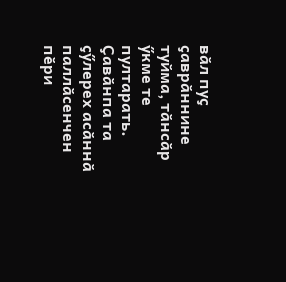вӑл пуҫ ҫаврӑннине туйма, тӑнсӑр ӳкме те пултарать. Ҫавӑнпа та ҫӳлерех асӑннӑ паллӑсенчен пӗри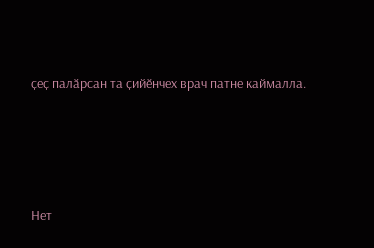ҫеҫ палӑрсан та ҫийӗнчех врач патне каймалла.




Нет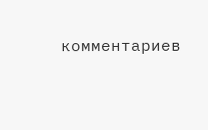комментариев